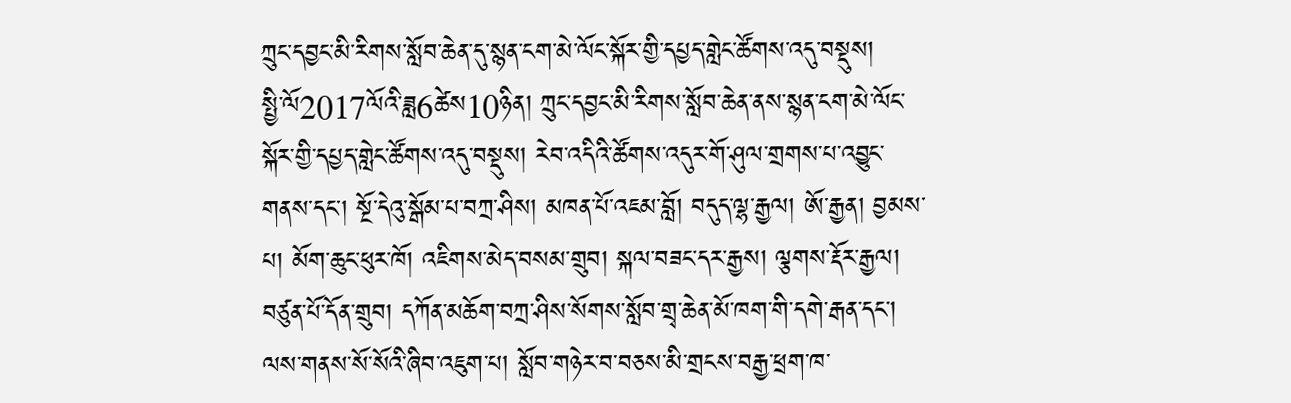ཀྲུང་དབྱང་མི་རིགས་སློབ་ཆེན་དུ་སྙན་ངག་མེ་ལོང་སྐོར་གྱི་དཔྱད་གླེང་ཚོགས་འདུ་བསྡུས།
སྤྱི་ལོ2017ལོའི་ཟླ6ཚེས10ཉིན། ཀྲུང་དབྱང་མི་རིགས་སློབ་ཆེན་ནས་སྙན་ངག་མེ་ལོང་སྐོར་གྱི་དཔྱད་གླེང་ཚོགས་འདུ་བསྡུས། རེབ་འདིའི་ཚོགས་འདུར་གོ་ཤུལ་གྲགས་པ་འབྱུང་གནས་དང་། སྔོ་དེའུ་སྒོམ་པ་བཀྲ་ཤིས། མཁན་པོ་འཇམ་བློ། བདུད་ལྷ་རྒྱལ། ཨོ་རྒྱན། བྱམས་པ། མོག་ཆུང་ཕུར་ཁོ། འཇིགས་མེད་བསམ་གྲུབ། སྐལ་བཟང་དར་རྒྱས། ལྕགས་རྡོར་རྒྱལ། བཙུན་པོ་དོན་གྲུབ། དཀོན་མཆོག་བཀྲ་ཤིས་སོགས་སློབ་གྲྭ་ཆེན་མོ་ཁག་གི་དགེ་རྒན་དང་། ལས་གནས་སོ་སོའི་ཞིབ་འཇུག་པ། སློབ་གཉེར་བ་བཅས་མི་གྲངས་བརྒྱ་ཕྲག་ཁ་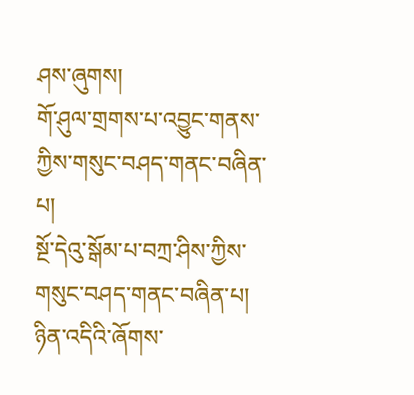ཤས་ཞུགས།
གོ་ཤུལ་གྲགས་པ་འབྱུང་གནས་ཀྱིས་གསུང་བཤད་གནང་བཞིན་པ།
སྔོ་དེའུ་སྒོམ་པ་བཀྲ་ཤིས་ཀྱིས་གསུང་བཤད་གནང་བཞིན་པ།
ཉིན་འདིའི་ཞོགས་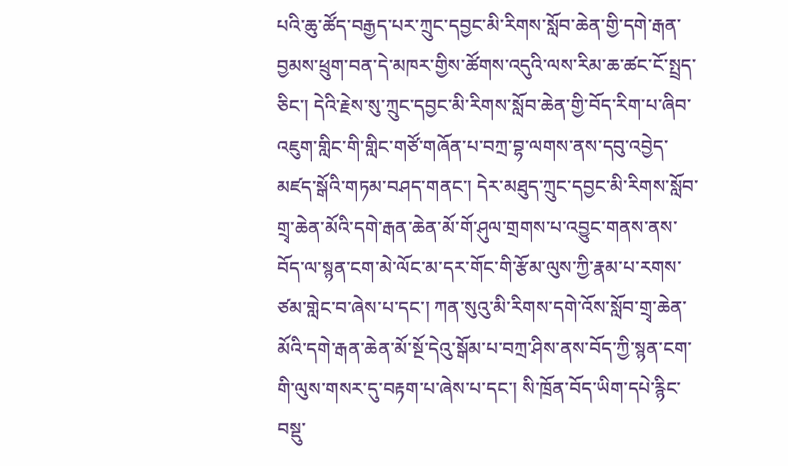པའི་ཆུ་ཚོད་བརྒྱད་པར་ཀྲུང་དབྱང་མི་རིགས་སློབ་ཆེན་གྱི་དགེ་རྒན་བྱམས་ཕྲུག་བན་དེ་མཁར་གྱིས་ཚོགས་འདུའི་ལས་རིམ་ཆ་ཚང་ངོ་སྤྲད་ཅིང་། དེའི་རྗེས་སུ་ཀྲུང་དབྱང་མི་རིགས་སློབ་ཆེན་གྱི་བོད་རིག་པ་ཞིབ་འཇུག་གླིང་གི་གླིང་གཙོ་གཞོན་པ་བཀྲ་བྷ་ལགས་ནས་དབུ་འབྱེད་མཛད་སྒོའི་གཏམ་བཤད་གནང་། དེར་མཐུད་ཀྲུང་དབྱང་མི་རིགས་སློབ་གྲྭ་ཆེན་མོའི་དགེ་རྒན་ཆེན་མོ་གོ་ཤུལ་གྲགས་པ་འབྱུང་གནས་ནས་བོད་ལ་སྙན་ངག་མེ་ལོང་མ་དར་གོང་གི་རྩོམ་ལུས་ཀྱི་རྣམ་པ་རགས་ཙམ་གླེང་བ་ཞེས་པ་དང་། ཀན་སུའུ་མི་རིགས་དགེ་འོས་སློབ་གྲྭ་ཆེན་མོའི་དགེ་རྒན་ཆེན་མོ་སྔོ་དེའུ་སྒོམ་པ་བཀྲ་ཤིས་ནས་བོད་ཀྱི་སྙན་ངག་གི་ལུས་གསར་དུ་བརྟག་པ་ཞེས་པ་དང་། སི་ཁྲོན་བོད་ཡིག་དཔེ་རྙིང་བསྡུ་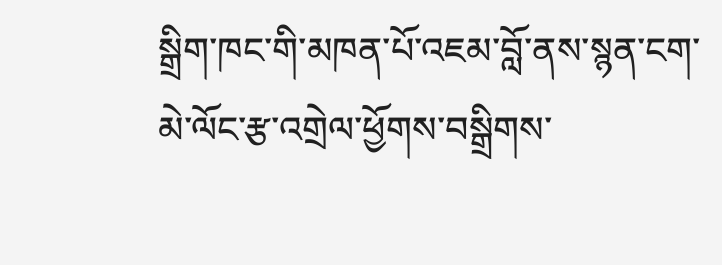སྒྲིག་ཁང་གི་མཁན་པོ་འཇམ་བློ་ནས་སྙན་ངག་མེ་ལོང་རྩ་འགྲེལ་ཕྱོགས་བསྒྲིགས་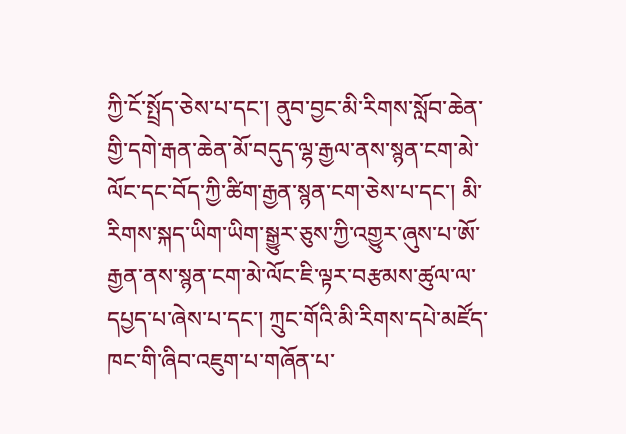ཀྱི་ངོ་སྤྲོད་ཅེས་པ་དང་། ནུབ་བྱང་མི་རིགས་སློབ་ཆེན་གྱི་དགེ་རྒན་ཆེན་མོ་བདུད་ལྷ་རྒྱལ་ནས་སྙན་ངག་མེ་ལོང་དང་བོད་ཀྱི་ཚིག་རྒྱན་སྙན་ངག་ཅེས་པ་དང་། མི་རིགས་སྐད་ཡིག་ཡིག་སྒྱུར་ཅུས་ཀྱི་འགྱུར་ཞུས་པ་ཨོ་རྒྱན་ནས་སྙན་ངག་མེ་ལོང་ཇི་ལྟར་བརྩམས་ཚུལ་ལ་དཔྱད་པ་ཞེས་པ་དང་། ཀྲུང་གོའི་མི་རིགས་དཔེ་མཛོད་ཁང་གི་ཞིབ་འཇུག་པ་གཞོན་པ་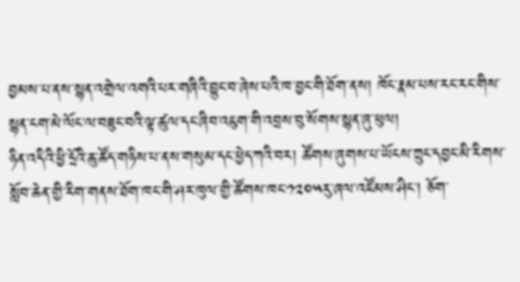བྱམས་པ་ནས་སྙན་འགྲེལ་འགའི་པར་གཞིའི་བྱུང་བ་ཞེས་པའི་ཁ་བྱང་གི་ཐོག་ནས། ཁོང་རྣམ་པས་རང་རང་གིས་སྙན་ངག་མེ་ལོང་ལ་བཟུང་བའི་ལྟ་ཚུལ་དང་ཞིབ་འཇུག་གི་འབྲས་བུ་སོགས་སྙན་ཞུ་ཕུལ།
ཉིན་འདིའི་ཕྱི་དྲོའི་ཆུ་ཚོད་གཉིས་པ་ནས་གསུམ་དང་ཕྱེད་ཀའི་བར། ཚོགས་ཞུགས་པ་ཡོངས་ཀྲུང་དབྱང་མི་རིགས་སློབ་ཆེན་གྱི་རིག་གནས་ཐོག་ཁང་གི་ཤར་ཁུལ་གྱི་ཚོགས་ཁང་༡༢༠༥རུ་ཞལ་འཛོམས་ཤིང་། ཅོག་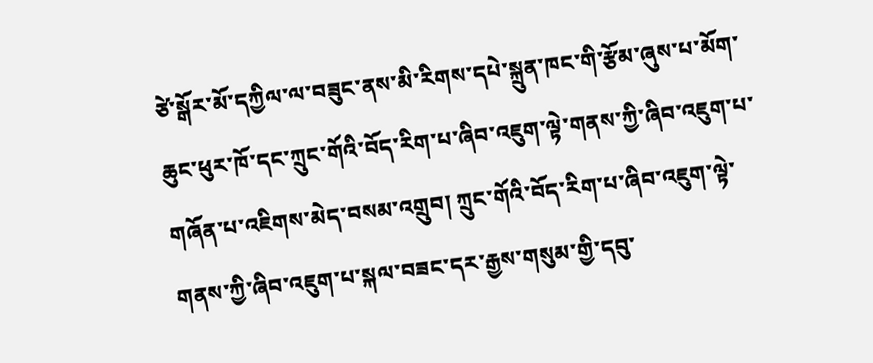ཙེ་སྒོར་མོ་དཀྱིལ་ལ་བཟུང་ནས་མི་རིགས་དཔེ་སྐྲུན་ཁང་གི་རྩོམ་ཞུས་པ་མོག་ཆུང་ཕུར་ཁོ་དང་ཀྲུང་གོའི་བོད་རིག་པ་ཞིབ་འཇུག་ལྟེ་གནས་ཀྱི་ཞིབ་འཇུག་པ་གཞོན་པ་འཇིགས་མེད་བསམ་འགྲུབ། ཀྲུང་གོའི་བོད་རིག་པ་ཞིབ་འཇུག་ལྟེ་གནས་ཀྱི་ཞིབ་འཇུག་པ་སྐལ་བཟང་དར་རྒྱས་གསུམ་གྱི་དབུ་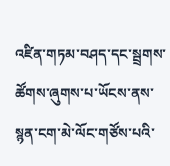འཛིན་གཏམ་བཤད་དང་སྦྲགས་ཚོགས་ཞུགས་པ་ཡོངས་ནས་སྙན་ངག་མེ་ལོང་གཙོས་པའི་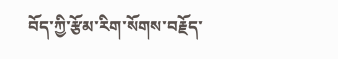བོད་ཀྱི་རྩོམ་རིག་སོགས་བརྗོད་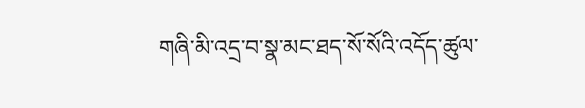གཞི་མི་འདྲ་བ་སྣ་མང་ཐད་སོ་སོའི་འདོད་ཚུལ་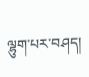ལྷུག་པར་བཤད།